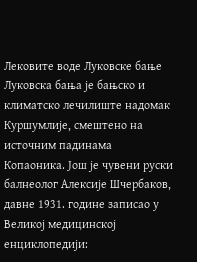Лековите воде Луковске бање
Луковска бања је бањско и климатско лечилиште надомак Куршумлије, смештенo на источним падинама Копаоника. Још је чувени руски балнеолог Алексије Шчербаков, давне 1931. године записао у Великој медицинској енциклопедији: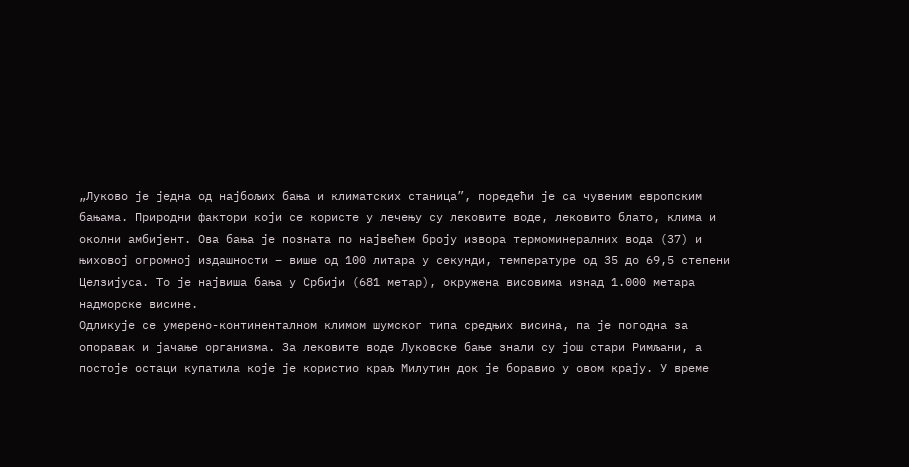„Луково је једна од најбољих бања и климатских станица”, поредећи је са чувеним европским бањама. Природни фактори који се користе у лечењу су лековите воде, лековито блато, клима и околни амбијент. Ова бања је позната по највећем броју извора термоминералних вода (37) и њиховој огромној издашности – више од 100 литара у секунди, температуре од 35 до 69,5 степени Целзијуса. То је највиша бања у Србији (681 метар), окружена висовима изнад 1.000 метара надморске висине.
Одликује се умерено-континенталном климом шумског типа средњих висина, па је погодна за опоравак и јачање организма. За лековите воде Луковске бање знали су још стари Римљани, а постоје остаци купатила које је користио краљ Милутин док је боравио у овом крају. У време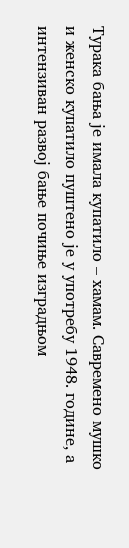Турака бања је имала купатило – хамам. Савремено мушко и женско купатило пуштено је у употребу 1948. године, а интензиван развој бање почиње изградњом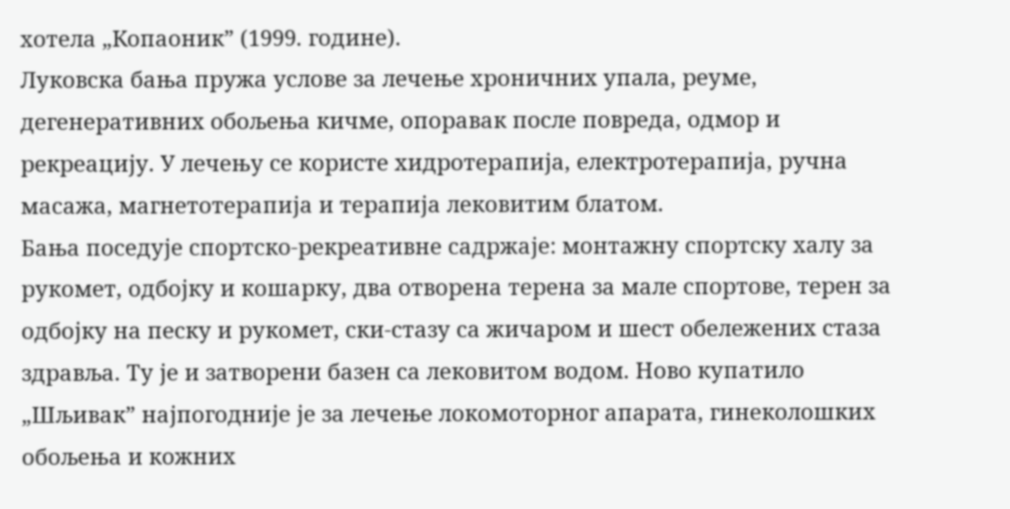хотела „Копаоник” (1999. године).
Луковска бања пружа услове за лечење хроничних упала, реуме, дегенеративних обољења кичме, опоравак после повреда, одмор и рекреацију. У лечењу се користе хидротерапија, електротерапија, ручна масажа, магнетотерапија и терапија лековитим блатом.
Бања поседује спортско-рекреативне садржаје: монтажну спортску халу за рукомет, одбојку и кошарку, два отворена терена за мале спортове, терен за одбојку на песку и рукомет, ски-стазу са жичаром и шест обележених стаза здравља. Ту је и затворени базен са лековитом водом. Ново купатило „Шљивак” најпогодније је за лечење локомоторног апарата, гинеколошких обољења и кожних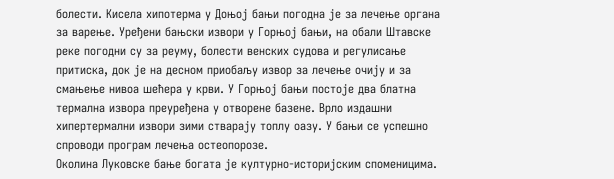болести. Кисела хипотерма у Доњој бањи погодна је за лечење органа за варење. Уређени бањски извори у Горњој бањи, на обали Штавске реке погодни су за реуму, болести венских судова и регулисање притиска, док је на десном приобаљу извор за лечење очију и за смањење нивоа шећера у крви. У Горњој бањи постоје два блатна термална извора преуређена у отворене базене. Врло издашни хипертермални извори зими стварају топлу оазу. У бањи се успешно спроводи програм лечења остеопорозе.
Околина Луковске бање богата је културно-историјским споменицима.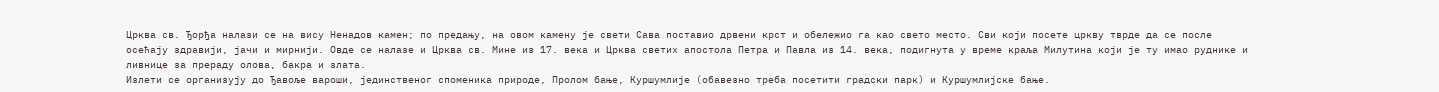Црква св. Ђорђа налази се на вису Ненадов камен; по предању, на овом камену је свети Сава поставио дрвени крст и обележио га као свето место. Сви који посете цркву тврде да се после осећају здравији, јачи и мирнији. Овде се налазе и Црква св. Мине из 17. века и Црква светих апостола Петра и Павла из 14. века, подигнута у време краља Милутина који је ту имао руднике и ливнице за прераду олова, бакра и злата.
Излети се организују до Ђавоље вароши, јединственог споменика природе, Пролом бање, Куршумлије (обавезно треба посетити градски парк) и Куршумлијске бање.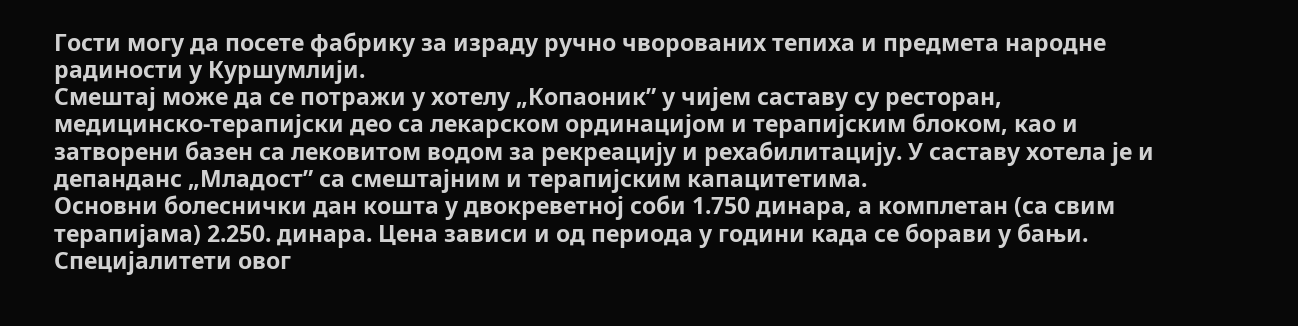Гости могу да посете фабрику за израду ручно чворованих тепиха и предмета народне радиности у Куршумлији.
Смештај може да се потражи у хотелу „Копаоник” у чијем саставу су ресторан, медицинско-терапијски део са лекарском ординацијом и терапијским блоком, као и затворени базен са лековитом водом за рекреацију и рехабилитацију. У саставу хотела је и депанданс „Младост” са смештајним и терапијским капацитетима.
Основни болеснички дан кошта у двокреветној соби 1.750 динара, а комплетан (са свим терапијама) 2.250. динара. Цена зависи и од периода у години када се борави у бањи.
Специјалитети овог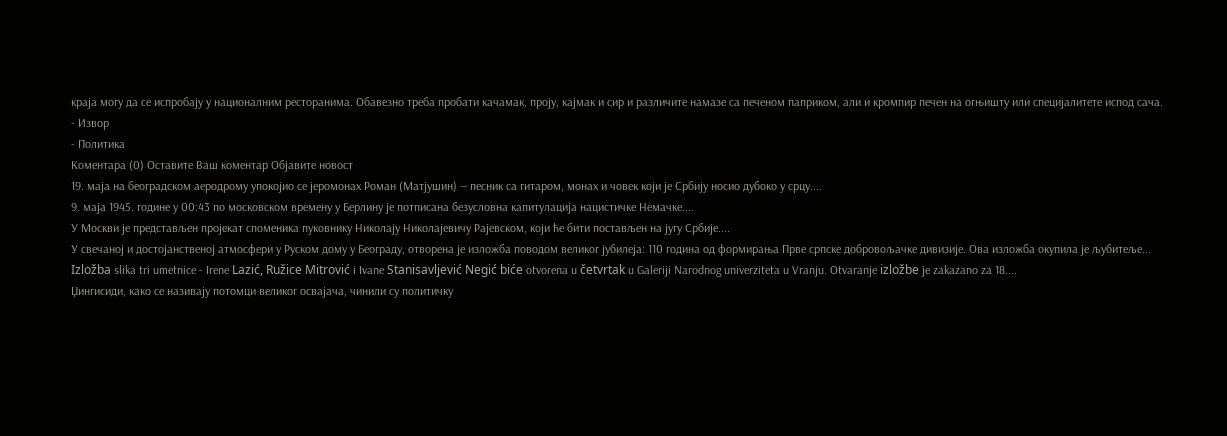краја могу да се испробају у националним ресторанима. Обавезно треба пробати качамак, проју, кајмак и сир и различите намазе са печеном паприком, али и кромпир печен на огњишту или специјалитете испод сача.
- Извор
- Политика
Коментара (0) Оставите Ваш коментар Објавите новост
19. маја на београдском аеродрому упокојио се јеромонах Роман (Матјушин) — песник са гитаром, монах и човек који је Србију носио дубоко у срцу....
9. маја 1945. године у 00:43 по московском времену у Берлину је потписана безусловна капитулација нацистичке Немачке....
У Москви је представљен пројекат споменика пуковнику Николају Николајевичу Рајевском, који ће бити постављен на југу Србије....
У свечаној и достојанственој атмосфери у Руском дому у Београду, отворена је изложба поводом великог јубилеја: 110 година од формирања Прве српске добровољачке дивизије. Ова изложба окупила је љубитеље...
Izložba slika tri umetnice - Irene Lazić, Ružice Mitrović i Ivane Stanisavljević Negić biće otvorena u četvrtak u Galeriji Narodnog univerziteta u Vranju. Otvaranje izložbe je zakazano za 18....
Џингисиди, како се називају потомци великог освајача, чинили су политичку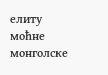елиту моћне монголске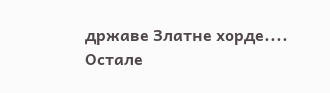државе Златне хорде....
Остале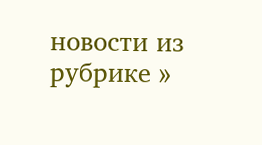новости из рубрике »